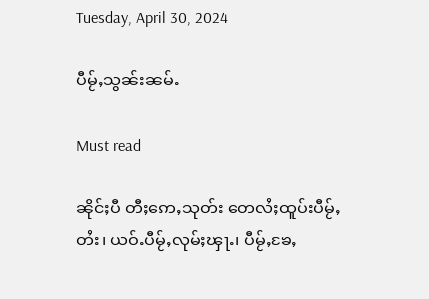Tuesday, April 30, 2024

ပီမႂ်ႇသွၼ်းၼမ်ႉ

Must read

ၼိုင်ႈပီ တီႈဢေႇသုတ်း တေလႆႈထူပ်းပီမႂ်ႇတႆး၊ ယဝ်ႉပီမႂ်ႇလုမ်ႈၾႃႉ၊ ပီမႂ်ႇၶႄႇ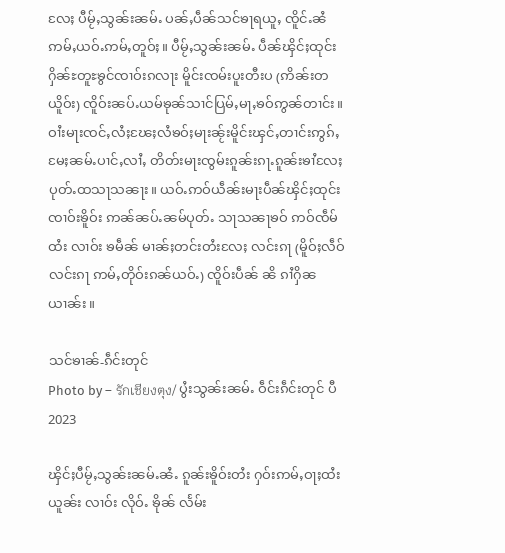လႄႈ ပီမႂ်ႇသွၼ်းၼမ်ႉ ပၼ်ႇပဵၼ်သင်ၶႃရယူႇ ၸိူင်ႉၼႆဢမ်ႇယဝ်ႉဢမ်ႇတူဝ်ႈ။ ပီမႂ်ႇသွၼ်းၼမ်ႉ ပဵၼ်ၾိင်ႈထုင်းႁိၼ်ႊတူႊၶွင်ၸၢဝ်းၵလႃး မိူင်းၸမ်းပူးတီးပ (ဢိၼ်းတယိူဝ်း) ၸိူဝ်းၼပ်ႉယမ်ၶုၼ်သၢင်ပြမ်ႇမႃႇၶဝ်ဢွၼ်တၢင်း။ ဝၢႆးမႃးၸင်ႇလႆႈၽႄႈလႆၶဝ်ႈမႃးၼႂ်းမိူင်းၾင်ႇတၢင်းဢွၵ်ႇမႄႈၼမ်ႉပၢင်ႇလၢႆႇ တိတ်းမႃးၸွမ်းၵူၼ်းၵႃႉၵူၼ်းၶၢႆလႄႈ ပုတ်ႉထသႃသၼႃး။ ယဝ်ႉဢဝ်ယဵၼ်းမႃးပဵၼ်ၾိင်ႈထုင်းၸၢဝ်းၶိူဝ်း ဢၼ်ၼပ်ႉၼမ်ပုတ်ႉ သႃသၼႃၶဝ် ဢဝ်ၸဵမ်ထႆး လၢဝ်း ၶမဵၼ် မၢၼ်ႈတင်းတႆးလႄႈ လင်းၵႃ (မိူဝ်ႈလဵဝ်လင်းၵႃ ဢမ်ႇတိုဝ်းၵၼ်ယဝ်ႉ) ၸိူဝ်းပဵၼ် ၼိ ၵၢႆႁိၼယၢၼ်း။

သင်ၶၢၼ်-ၵဵင်းတုင်
Photo by – รักเชียงตุง/ ပွႆးသွၼ်းၼမ်ႉ ဝဵင်းၵဵင်းတုင် ပီ 2023

ၾိင်ႈပီမႂ်ႇသွၼ်းၼမ်ႉၼႆႉ ၵူၼ်းၶိူဝ်းတႆး ႁဝ်းဢမ်ႇဝႃႈထႆး ယူၼ်း လၢဝ်း လိုဝ်ႉ ၶိုၼ် လႅမ်း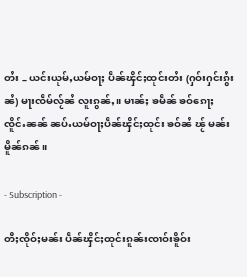တႆး – ယင်းယုမ်ႇယမ်ဝႃႈ ပဵၼ်ၾိင်ႈထုင်းတႆး (ႁဝ်းႁင်းၵွႆးၼႆ) မႃးၸဵမ်လႂ်ၼႆ လူးၵွၼ်ႇ။ မၢၼ်ႈ ၶမဵၼ် ၶဝ်ၵေႃႈၸိူင်ႉၼၼ် ၼပ်ႉယမ်ဝႃႈပဵၼ်ၾိင်ႈထုင်း ၶဝ်ၼႆ ၽႂ် မၼ်းမိူၼ်ၵၼ်။

- Subscription -

တီႈၸိုဝ်ႈမၼ်း ပဵၼ်ၾိင်ႈထုင်းၵူၼ်းၸၢဝ်းၶိူဝ်း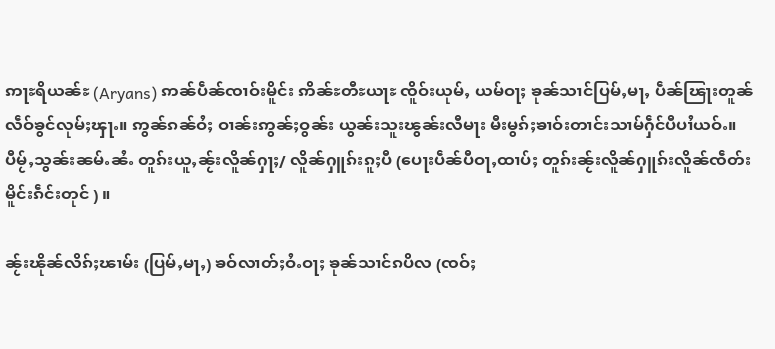ဢႃႊရိယၼ်ႊ (Aryans) ဢၼ်ပဵၼ်ၸၢဝ်းမိူင်း ဢိၼ်ႊတီႊယႃႊ ၸိူဝ်းယုမ်ႇ ယမ်ဝႃႈ ၶုၼ်သၢင်ပြမ်ႇမႃႇ ပဵၼ်ၽြႃးတူၼ်လဵဝ်ၶွင်လုမ်ႈၾႃႉ။ ဢွၼ်ၵၼ်ဝႆႈ ဝၢၼ်းဢွၼ်ႈဝွၼ်း ယွၼ်းသူးၽွၼ်းလီမႃး မီးမွၵ်ႈၶၢဝ်းတၢင်းသၢမ်ႁဵင်ပီပၢႆယဝ်ႉ။ ပီမႂ်ႇသွၼ်းၼမ်ႉၼႆႉ တူၵ်းယူႇၼႂ်းလိူၼ်ႁႃႈ/ လိူၼ်ႁူၵ်းၵူႈပီ (ပေႃးပဵၼ်ပီဝႃႇထၢပ်ႈ တူၵ်းၼႂ်းလိူၼ်ႁူၵ်းလိူၼ်ၸဵတ်းမိူင်းၵဵင်းတုင် ) ။

ၼႂ်းၽိုၼ်လိၵ်ႈၽၢမ်း (ပြမ်ႇမႃႇ) ၶဝ်လၢတ်ႈဝႆႉဝႃႈ ၶုၼ်သၢင်ၵပိလ (ၸဝ်ႈ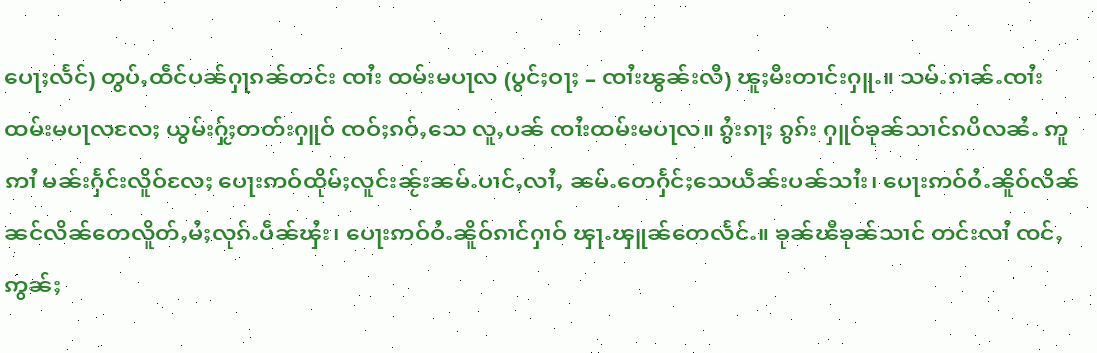ပေႃႈလႅင်) တွပ်ႇထဵင်ပၼ်ႁႃၵၼ်တင်း ၸၢႆး ထမ်းမပႃလ (ပွင်ႈဝႃႈ – ၸၢႆးၽွၼ်းလီ) ၽူႈမီးတၢင်းႁူႉ။ သမ်ႉၵၢၼ်ႉၸၢႆးထမ်းမပႃလလႄႈ ယွမ်းႁႂ်ႈတတ်းႁူဝ် ၸဝ်ႈၵဝ်ႇသေ လူႇပၼ် ၸၢႆးထမ်းမပႃလ။ ၵွႆးၵႃႈ ၵွၵ်း ႁူဝ်ၶုၼ်သၢင်ၵပိလၼႆႉ ဢူဢၢႆ မၼ်းႁႅင်းလိူဝ်လႄႈ ပေႃးဢဝ်ထိုမ်ႈလူင်းၼႂ်းၼမ်ႉပၢင်ႇလၢႆႇ ၼမ်ႉတေႁႅင်ႈသေယဵၼ်းပၼ်သၢႆး၊ ပေႃးဢဝ်ဝႆႉၼိူဝ်လိၼ် ၼင်လိၼ်တေလိူတ်ႇမႆႈလုၵ်ႉပဵၼ်ၾႆး၊ ပေႃးဢဝ်ဝႆႉၼိူဝ်ၵၢင်ႁၢဝ် ၾႃႉၾူၼ်တေလႅင်ႉ။ ၶုၼ်ၽီၶုၼ်သၢင် တင်းလၢႆ ၸင်ႇဢွၼ်ႈ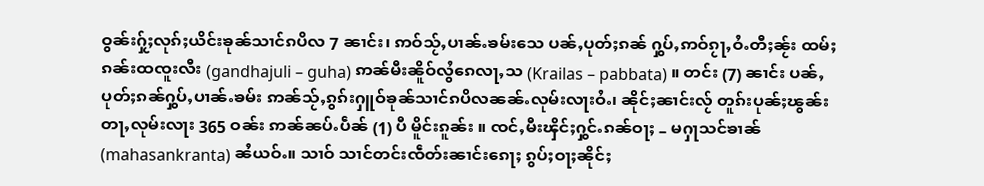ဝွၼ်းႁႂ်ႈလုၵ်ႈယိင်းၶုၼ်သၢင်ၵပိလ 7 ၼၢင်း၊ ဢဝ်သႂ်ႇပၢၼ်ႉၶမ်းသေ ပၼ်ႇပုတ်ႈၵၼ် ႁွပ်ႇဢဝ်ၵႂႃႇဝႆႉတီႈၼႂ်း ထမ်ႈ ၵၼ်းထၸူးလီး (gandhajuli – guha) ဢၼ်မီးၼိူဝ်လွႆၵေလႃႇသ (Krailas – pabbata) ။ တင်း (7) ၼၢင်း ပၼ်ႇပုတ်ႈၵၼ်ႁွပ်ႇပၢၼ်ႉၶမ်း ဢၼ်သႂ်ႇၵွၵ်းႁူဝ်ၶုၼ်သၢင်ၵပိလၼၼ်ႉလုမ်းလႃးဝႆႉ၊ ၼိုင်ႈၼၢင်းလႂ် တူၵ်းပုၼ်ႈၽွၼ်းတႃႇလုမ်းလႃး 365 ဝၼ်း ဢၼ်ၼပ်ႉပဵၼ် (1) ပီ မိူင်းၵူၼ်း ။ ၸင်ႇမီးၾိင်ႈႁွင်ႉၵၼ်ဝႃႈ – မႁႃသင်ၶၢၼ် (mahasankranta) ၼႆယဝ်ႉ။ သၢဝ် သၢင်တင်းၸဵတ်းၼၢင်းၵေႃႈ ၵွပ်ႈဝႃႈၼိုင်ႈ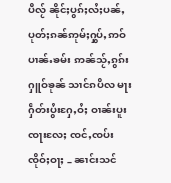ပီလႂ် ၼိုင်ႈပွၵ်ႈလႆႈပၼ်ႇပုတ်ႈၵၼ်ဢုမ်ႈႁွပ်ႇဢဝ်ပၢၼ်ႉၶမ်း ဢၼ်သႂ်ႇၵွၵ်းႁူဝ်ၶုၼ် သၢင်ၵပိလ မႃးႁဵတ်းပွႆးႁႄႇဝႆႈ ဝၢၼ်းပူးၸႃးလႄႈ ၸင်ႇၸပ်းၸိုဝ်ႈဝႃႈ – ၼၢင်းသင်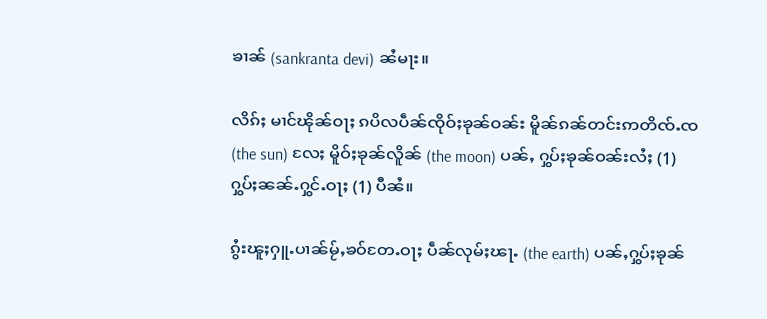ၶၢၼ် (sankranta devi) ၼႆမႃး။

လိၵ်ႈ မၢင်ၽိုၼ်ဝႃႈ ၵပိလပဵၼ်ၸိုဝ်ႈၶုၼ်ဝၼ်း မိူၼ်ၵၼ်တင်းဢတိၸ်ႉၸ (the sun) လႄႈ မိူဝ်ႈၶုၼ်လိူၼ် (the moon) ပၼ်ႇ ႁွပ်ႈၶုၼ်ဝၼ်းလႆႈ (1) ႁွပ်ႈၼၼ်ႉႁွင်ႉဝႃႈ (1) ပီၼႆ။

ၵွႆးၽူႈႁူႉပၢၼ်မႂ်ႇၶဝ်တႄႉဝႃႈ ပဵၼ်လုမ်ႈၽႃႉ (the earth) ပၼ်ႇႁွပ်ႈၶုၼ်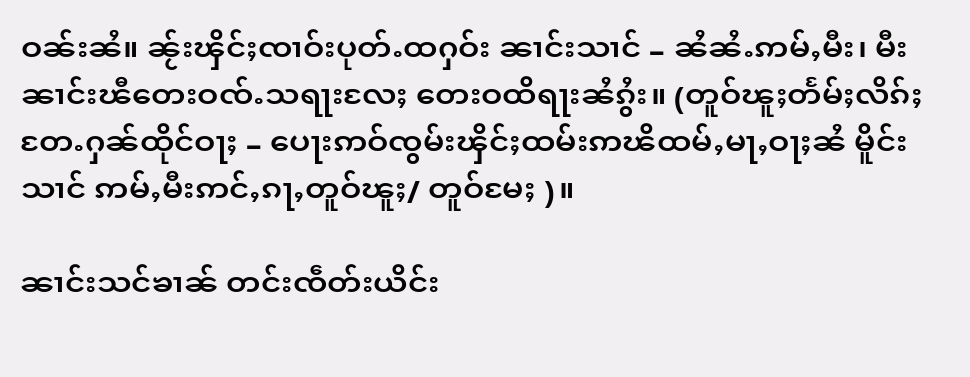ဝၼ်းၼႆ။ ၼႂ်းၾိင်ႈၸၢဝ်းပုတ်ႉထႁဝ်း ၼၢင်းသၢင် – ၼႆၼႆႉဢမ်ႇမီး၊ မီးၼၢင်းၽီတေးဝၸ်ႉသရႃးလႄႈ တေးဝထိရႃးၼႆၵွႆး။ (တူဝ်ၽူႈတႅမ်ႈလိၵ်ႈတႄႉႁၼ်ထိုင်ဝႃႈ – ပေႃးဢဝ်ၸွမ်းၾိင်ႈထမ်းဢၽိထမ်ႇမႃႇဝႃႈၼႆ မိူင်းသၢင် ဢမ်ႇမီးဢင်ႇၵႃႇတူဝ်ၽူႈ/ တူဝ်မႄႈ )။

ၼၢင်းသင်ၶၢၼ် တင်းၸဵတ်းယိင်း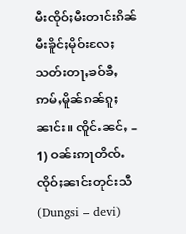မီးၸိုဝ်ႈမီးတၢင်းၵိၼ် မီးၶိူင်ႈမိုဝ်းလႄႈသတ်းတႃႇၶဝ်ၶီႇ ဢမ်ႇမိူၼ်ၵၼ်ၵူႈၼၢင်း။ ၸိူင်ႉၼင်ႇ – 1) ဝၼ်းဢႃတိၸ်ႉ ၸိုဝ်ႈၼၢင်းတုင်းသီ (Dungsi – devi)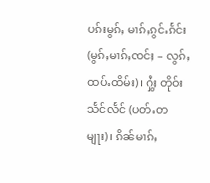ပၵ်းမွၵ်ႇ မၢၵ်ႇၵွင်ႉၵႅင်း (မွၵ်ႇမၢၵ်ႇၸင်ႈ – လွၵ်ႇထပ်ႉထိမ်း)၊ ႁွႆႈ တိုဝ်းသႅင်လႅင် (ပတ်ႉတမျႃး)၊ ၵိၼ်မၢၵ်ႇ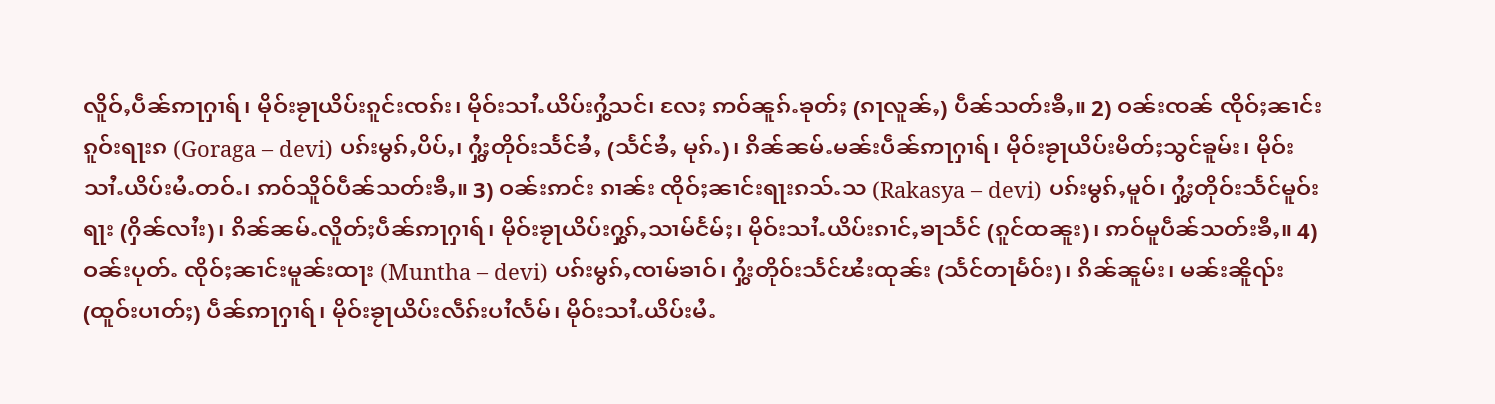လိူဝ်ႇပဵၼ်ဢႃႁၢရ်၊ မိုဝ်းၶႂႃယိပ်းၵူင်းၸၵ်း၊ မိုဝ်းသၢႆႉယိပ်းႁွႆသင်၊ လႄႈ ဢဝ်ၼူၵ်ႉၶုတ်ႈ (ၵႃလူၼ်ႇ) ပဵၼ်သတ်းၶီႇ။ 2) ဝၼ်းၸၼ် ၸိုဝ်ႈၼၢင်းၵူဝ်းရႃးၵ (Goraga – devi) ပၵ်းမွၵ်ႇပိပ်ႇ၊ ႁွႆႈတိုဝ်းသႅင်ၶႆႇ (သႅင်ၶႆႇ မုၵ်ႉ)၊ ၵိၼ်ၼမ်ႉမၼ်းပဵၼ်ဢႃႁၢရ်၊ မိုဝ်းၶႂႃယိပ်းမိတ်ႈသွင်ၶူမ်း၊ မိုဝ်းသၢႆႉယိပ်းမႆႉတဝ်ႉ၊ ဢဝ်သိူဝ်ပဵၼ်သတ်းၶီႇ။ 3) ဝၼ်းဢင်း ၵၢၼ်း ၸိုဝ်ႈၼၢင်းရႃးၵသ်ႉသ (Rakasya – devi) ပၵ်းမွၵ်ႇမူဝ်၊ ႁွႆႈတိုဝ်းသႅင်မူဝ်းရႃး (ႁိၼ်လၢႆး)၊ ၵိၼ်ၼမ်ႉလိူတ်ႈပဵၼ်ဢႃႁၢရ်၊ မိုဝ်းၶႂႃယိပ်းႁွၵ်ႇသၢမ်ငႅမ်ႈ၊ မိုဝ်းသၢႆႉယိပ်းၵၢင်ႇၶႃသႅင် (ၵူင်ထၼူး)၊ ဢဝ်မူပဵၼ်သတ်းၶီႇ။ 4) ဝၼ်းပုတ်ႉ ၸိုဝ်ႈၼၢင်းမူၼ်းထႃး (Muntha – devi) ပၵ်းမွၵ်ႇၸၢမ်ၶၢဝ်၊ ႁွႆးတိုဝ်းသႅင်ၽႆးထုၼ်း (သႅင်တႃမႅဝ်း)၊ ၵိၼ်ၼူမ်း၊ မၼ်းၼိူၺ်း (ထူဝ်းပၢတ်ႈ) ပဵၼ်ဢႃႁၢရ်၊ မိုဝ်းၶႂႃယိပ်းလဵၵ်းပၢႆလႅမ်၊ မိုဝ်းသၢႆႉယိပ်းမႆႉ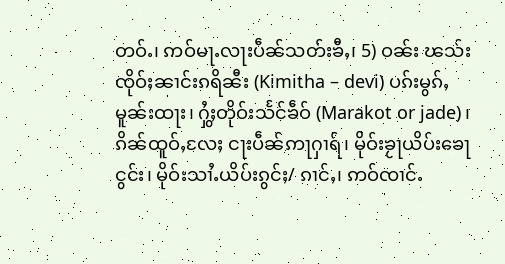တဝ်ႉ၊ ဢဝ်မႃႉလႃးပဵၼ်သတ်းၶီႇ၊ 5) ဝၼ်း ၽသ်း ၸိုဝ်ႈၼၢင်းၵရိၼီး (Kimitha – devi) ပၵ်းမွၵ်ႇမူၼ်းထႃး၊ ႁွႆႈတိုဝ်းသႅင်ၶဵဝ် (Marakot or jade)၊ ၵိၼ်ထူဝ်ႇလႄႈ ငႃးပဵၼ်ဢႃႁၢရ်၊ မိုဝ်းၶႂႃယိပ်းၶေႃငွင်း၊ မိုဝ်းသၢႆႉယိပ်းၵွင်ႈ/ ၵၢင်ႇ၊ ဢဝ်ၸၢင်ႉ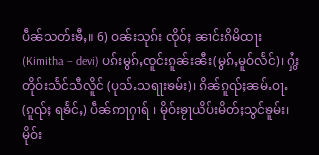ပဵၼ်သတ်းၶီႇ။ 6) ဝၼ်းသုၵ်း ၸိုဝ်ႈ ၼၢင်းၵိမိထႃး (Kimitha – devi) ပၵ်းမွၵ်ႇၸူင်းၵူၼ်းၼီး(မွၵ်ႇမူဝ်လႅင်)၊ ႁွႆးတိုဝ်းသႅင်သီလိူင် (ပုသ်ႉသရႃးၶမ်း)၊ ၵိၼ်ၵူၺ်ႈၼမ်ႉဝႃႉ (ၵူၺ်ႈ ရၶႅင်ႇ) ပဵၼ်ဢႃႁၢရ် ၊ မိုဝ်းၶႂႃယိပ်းမိတ်ႈသွင်ၶူမ်း၊ မိုဝ်း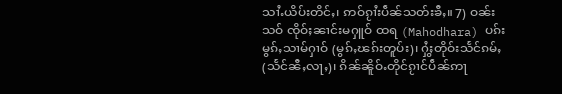သၢႆႉယိပ်းတိင်ႇ၊ ဢဝ်ၵႂၢႆးပဵၼ်သတ်းၶီႇ။ 7) ဝၼ်းသဝ် ၸိုဝ်ႈၼၢင်းမႁူဝ် ထရ (Mahodhara) ပၵ်းမွၵ်ႇသၢမ်ႁၢဝ် (မွၵ်ႇၽၵ်းတူပ်း)၊ ႁွႆႈတိုဝ်းသႅင်ၵမ်ႇ (သႅင်ၼီႇလႃႇ)၊ ၵိၼ်ၼိူဝ်ႉတိုင်ၵႂၢင်ပဵၼ်ဢႃ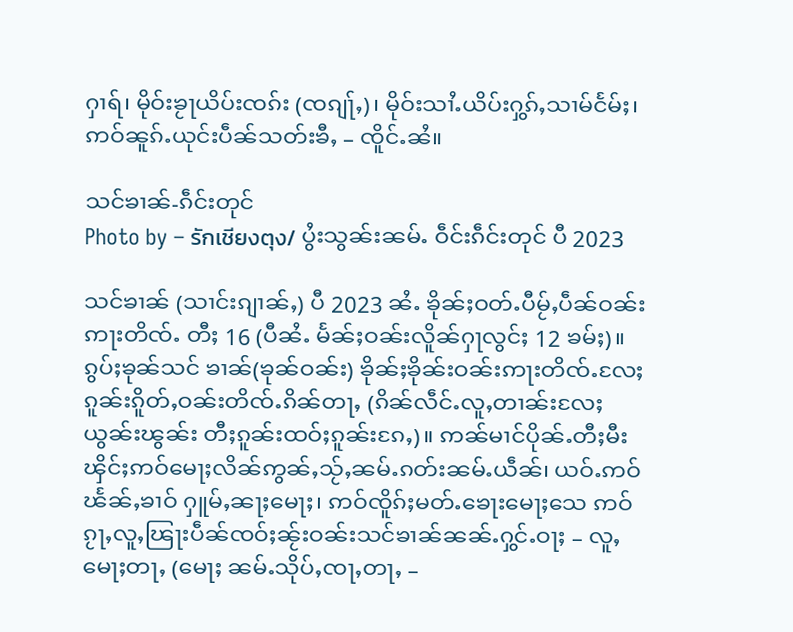ႁၢရ်၊ မိုဝ်းၶႂႃယိပ်းၸၵ်း (ၸၵျႃ်ႇ)၊ မိုဝ်းသၢႆႉယိပ်းႁွၵ်ႇသၢမ်ငႅမ်ႈ၊ ဢဝ်ၼူၵ်ႉယုင်းပဵၼ်သတ်းၶီႇ – ၸိူင်ႉၼႆ။

သင်ၶၢၼ်-ၵဵင်းတုင်
Photo by – รักเชียงตุง/ ပွႆးသွၼ်းၼမ်ႉ ဝဵင်းၵဵင်းတုင် ပီ 2023

သင်ၶၢၼ် (သၢင်းၵျၢၼ်ႇ) ပီ 2023 ၼႆႉ ၶိုၼ်ႈဝတ်ႉပီမႂ်ႇပဵၼ်ဝၼ်းဢႃးတိၸ်ႉ တီႈ 16 (ပီၼႆႉ မႅၼ်ႈဝၼ်းလိူၼ်ႁႃလွင်ႈ 12 ၶမ်ႈ)။ ၵွပ်ႈၶုၼ်သင် ၶၢၼ်(ၶုၼ်ဝၼ်း) ၶိုၼ်ႈၶိုၼ်းဝၼ်းဢႃးတိၸ်ႉလႄႈ ၵူၼ်းၵိူတ်ႇဝၼ်းတိၸ်ႉၵိၼ်တႃႇ (ၵိၼ်လဵင်ႉလူႇတၢၼ်းလႄႈ ယွၼ်းၽွၼ်း တီႈၵူၼ်းထဝ်ႈၵူၼ်းၵႄႇ)။ ဢၼ်မၢင်ပိုၼ်ႉတီႈမီးၾိင်ႈဢဝ်မေႃႈလိၼ်ဢွၼ်ႇသႂ်ႇၼမ်ႉၵတ်းၼမ်ႉယဵၼ်၊ ယဝ်ႉဢဝ်ၽႅၼ်ႇၶၢဝ် ႁူမ်ႇၼႃႈမေႃႈ၊ ဢဝ်ၸိူၵ်ႈမတ်ႉၶေႃးမေႃႈသေ ဢဝ်ၵႂႃႇလူႇၽြႃးပဵၼ်ၸဝ်ႈၼႂ်းဝၼ်းသင်ၶၢၼ်ၼၼ်ႉႁွင်ႉဝႃႈ – လူႇမေႃႈတႃႇ (မေႃႈ ၼမ်ႉသိုပ်ႇၸႃႇတႃႇ –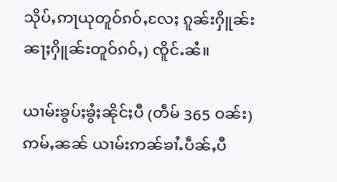သိုပ်ႇဢႃယုတူဝ်ၵဝ်ႇလႄႈ ၵူၼ်းႁိူၼ်းၼႃႈႁိူၼ်းတူဝ်ၵဝ်ႇ) ၸိူင်ႉၼႆ။

ယၢမ်းၶွပ်ႈၶွႆႈၼိုင်ႈပီ (တဵမ် 365 ဝၼ်း) ဢမ်ႇၼၼ် ယၢမ်းဢၼ်ၶၢႆႉပဵၼ်ႇပီ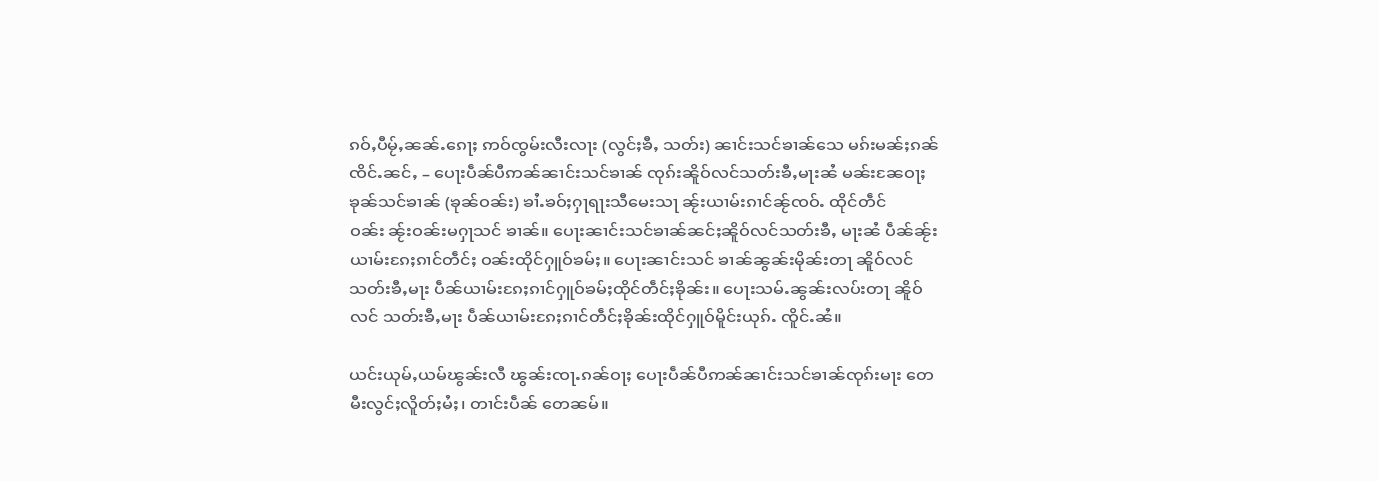ၵဝ်ႇပီမႂ်ႇၼၼ်ႉၵေႃႈ ဢဝ်ၸွမ်းလီးလႃး (လွင်ႈၶီႇ သတ်း) ၼၢင်းသင်ၶၢၼ်သေ မၵ်းမၼ်ႈၵၼ်ၸိင်ႉၼင်ႇ – ပေႃးပဵၼ်ပီဢၼ်ၼၢင်းသင်ၶၢၼ် ၸုၵ်းၼိူဝ်လင်သတ်းၶီႇမႃးၼႆ မၼ်းၼႄဝႃႈ ၶုၼ်သင်ၶၢၼ် (ၶုၼ်ဝၼ်း) ၶၢႆႉၶဝ်ႈႁႃရႃးသီမေးသႃ ၼႂ်းယၢမ်းၵၢင်ၼႂ်ၸဝ်ႉ ထိုင်တဵင်ဝၼ်း ၼႂ်းဝၼ်းမႁႃသင် ၶၢၼ်။ ပေႃးၼၢင်းသင်ၶၢၼ်ၼင်ႈၼိူဝ်လင်သတ်းၶီႇ မႃးၼႆ ပဵၼ်ၼႂ်းယၢမ်းၵႄႈၵၢင်တဵင်ႈ ဝၼ်းထိုင်ႁူဝ်ၶမ်ႈ။ ပေႃးၼၢင်းသင် ၶၢၼ်ၼွၼ်းမိုၼ်းတႃ ၼိူဝ်လင်သတ်းၶီႇမႃး ပဵၼ်ယၢမ်းၵႄႈၵၢင်ႁူဝ်ၶမ်ႈထိုင်တဵင်ႈၶိုၼ်း။ ပေႃးသမ်ႉၼွၼ်းလပ်းတႃ ၼိူဝ်လင် သတ်းၶီႇမႃး ပဵၼ်ယၢမ်းၵႄႈၵၢင်တဵင်ႈၶိုၼ်းထိုင်ႁူဝ်မိူင်းယုၵ်ႉ ၸိူင်ႉၼႆ။

ယင်းယုမ်ႇယမ်ၽွၼ်းလီ ၽွၼ်းၸႃႉၵၼ်ဝႃႈ ပေႃးပဵၼ်ပီဢၼ်ၼၢင်းသင်ၶၢၼ်ၸုၵ်းမႃး တေမီးလွင်ႈလိူတ်ႈမႆႈ၊ တၢင်းပဵၼ် တေၼမ်။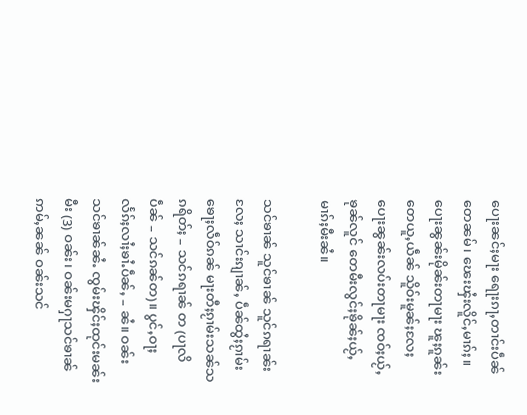ပေႃးၼင်ႈမႃး ရေႃးၵႃႇတၢင်းပဵၼ်တေၼမ်၊ ၽေးၾႆးလိူင်ႇမၢၵ်ႈ။ ပေႃးၼွၼ်းမိုၼ်းတႃမႃး ၽူႈၵူၼ်း တေယူႇယဵၼ် သိူဝ်းမူၼ်ႈလႄႈ ပေႃးၼွၼ်းလပ်းတႃမႃး ၸဝ်ႈယႂ်ႇၶုၼ်လူင် တေမီးလွင်ႈၶိုၼ်ႈယႂ်ႇမၢၵ်ႈမီးၼႆ။

သင်ၶၢၼ် သူင်ၶၢၼ် သူင်ၵရၢၼ်းလႄႈ သၢင်းၵျၢၼ်ႇ ပဵၼ်ထွႆႈၵႂၢမ်းၶေႃႈလဵဝ်ၵၼ် မႃးတီႈၵႂၢမ်းသၼ်သၵရိတ်ႈ – သင်ၵရၢၼ် တ (ပႃလိပဵၼ် – သင်ၵၼ်တ)။ ပွင်ႇဝႃႈ လႅၵ်ႈလၢႆႈၶၢႆႉပဵၼ်ႇ – ၼႆ။ ဝၼ်းသင်ၶၢၼ်ၼႆႉ ၸွမ်းၾိင်ႈထုင်းမၼ်း မီး (3) ဝၼ်း၊ ဝၼ်းမႁႃသင်ၶၢၼ် ဢမ်ႇၼၼ် ဝၼ်းသင်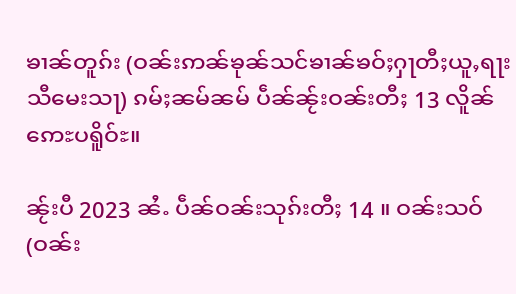ၶၢၼ်တူၵ်း (ဝၼ်းဢၼ်ၶုၼ်သင်ၶၢၼ်ၶဝ်ႈႁႃတီႈယူႇရႃးသီမေးသႃ) ၵမ်ႈၼမ်ၼမ် ပဵၼ်ၼႂ်းဝၼ်းတီႈ 13 လိူၼ်ဢေႊပရိူဝ်ႊ။

ၼႂ်းပီ 2023 ၼႆႉ ပဵၼ်ဝၼ်းသုၵ်းတီႈ 14 ။ ဝၼ်းသဝ် (ဝၼ်း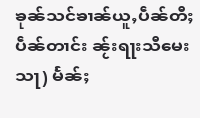ၶုၼ်သင်ၶၢၼ်ယူႇပဵၼ်တီႈပဵၼ်တၢင်း ၼႂ်းရႃးသီမေးသႃ) မႅၼ်ႈ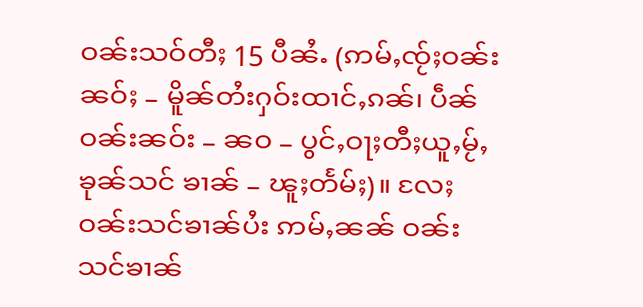ဝၼ်းသဝ်တီႈ 15 ပီၼႆႉ (ဢမ်ႇၸႂ်ႈဝၼ်းၼဝ်ႈ – မိူၼ်တႆးႁဝ်းထၢင်ႇၵၼ်၊ ပဵၼ်ဝၼ်းၼဝ်း – ၼဝ – ပွင်ႇဝႃႈတီႈယူႇမႂ်ႇၶုၼ်သင် ၶၢၼ် – ၽူႈတႅမ်ႈ)။ လႄႈ ဝၼ်းသင်ၶၢၼ်ပႆး ဢမ်ႇၼၼ် ဝၼ်းသင်ၶၢၼ်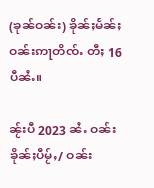(ၶုၼ်ဝၼ်း) ၶိုၼ်ႈမႅၼ်ႈဝၼ်းဢႃတိၸ်ႉ တီႈ 16 ပီၼႆႉ။

ၼႂ်းပီ 2023 ၼႆႉ ဝၼ်းၶိုၼ်ႈပီမႂ်ႇ/ ဝၼ်း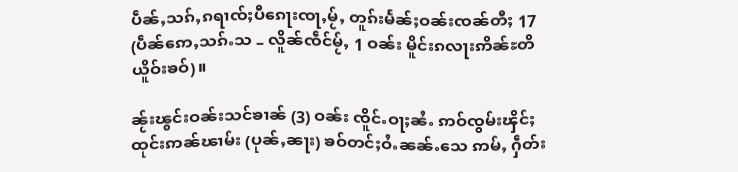ပဵၼ်ႇသၵ်ႇၵရၢၸ်ႈပီၵေႃးၸႃႇမႂ်ႇ တူၵ်းမႅၼ်ႈဝၼ်းၸၼ်တီႈ 17 (ပဵၼ်ဢေႇသၵ်ႉသ – လိူၼ်ၸဵင်မႂ်ႇ 1 ဝၼ်း မိူင်းၵလႃးဢိၼ်ႊတိယိူဝ်းၶဝ်)။

ၼႂ်းၽွင်းဝၼ်းသင်ၶၢၼ် (3) ဝၼ်း ၸိူင်ႉဝႃႈၼႆႉ ဢဝ်ၸွမ်းၾိင်ႈထုင်းဢၼ်ၽၢမ်း (ပုၼ်ႇၼႃး) ၶဝ်တင်ႈဝႆႉၼၼ်ႉသေ ဢမ်ႇ ႁဵတ်း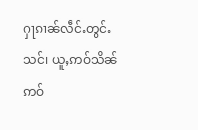ႁႃၵၢၼ်လဵင်ႉတွင်ႉသင်၊ ယူႇဢဝ်သိၼ်ဢဝ်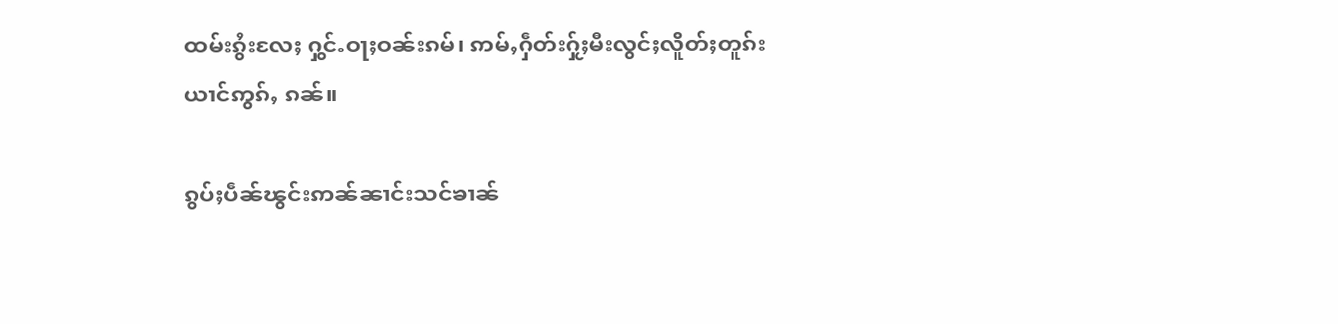ထမ်းၵွႆးလႄႈ ႁွင်ႉဝႃႈဝၼ်းၵမ်၊ ဢမ်ႇႁဵတ်းႁႂ်ႈမီးလွင်ႈလိူတ်ႈတူၵ်း ယၢင်ဢွၵ်ႇ ၵၼ်။

ၵွပ်ႈပဵၼ်ၽွင်းဢၼ်ၼၢင်းသင်ၶၢၼ်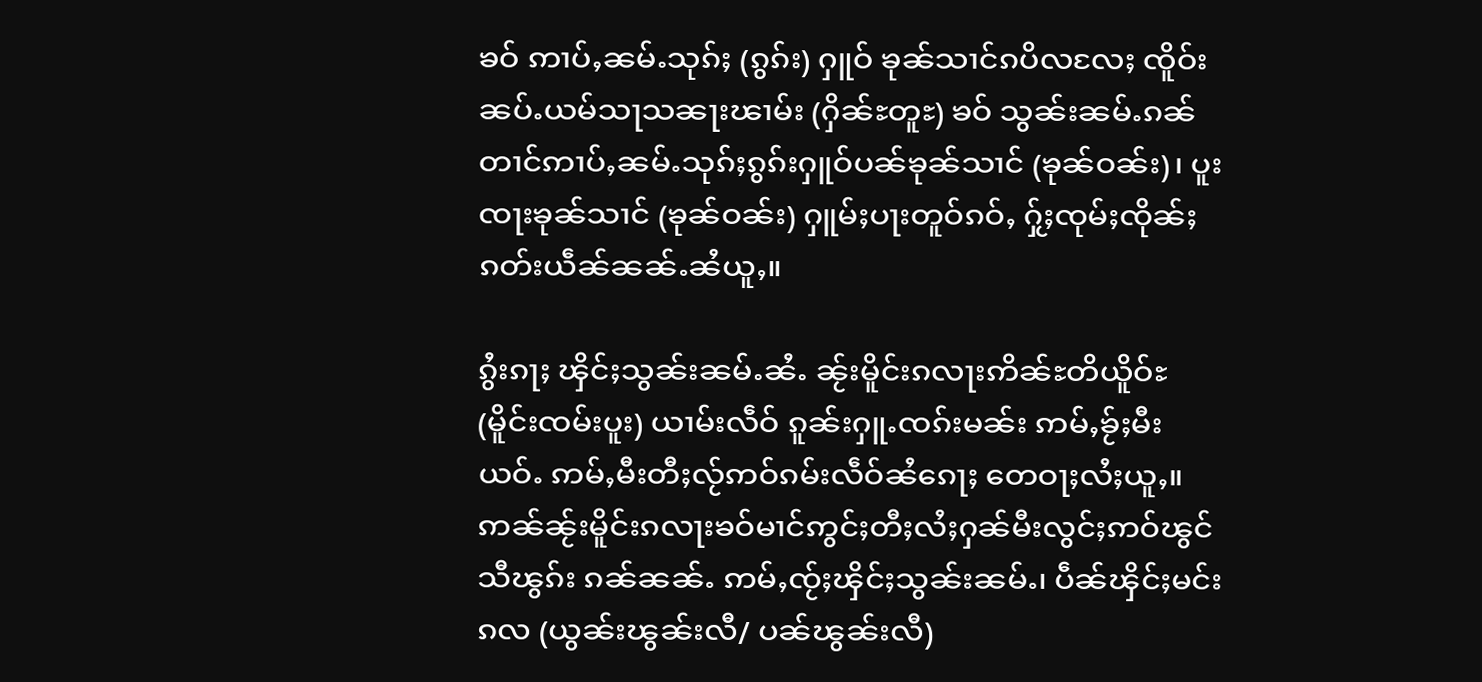ၶဝ် ဢၢပ်ႇၼမ်ႉသုၵ်ႈ (ၵွၵ်း) ႁူဝ် ၶုၼ်သၢင်ၵပိလလႄႈ ၸိူဝ်းၼပ်ႉယမ်သႃသၼႃးၽၢမ်း (ႁိၼ်ႊတူႊ) ၶဝ် သွၼ်းၼမ်ႉၵၼ်တၢင်ဢၢပ်ႇၼမ်ႉသုၵ်ႈၵွၵ်းႁူဝ်ပၼ်ၶုၼ်သၢင် (ၶုၼ်ဝၼ်း)၊ ပူးၸႃးၶုၼ်သၢင် (ၶုၼ်ဝၼ်း) ႁူမ်ႈပႃးတူဝ်ၵဝ်ႇ ႁႂ်ႈၸုမ်ႈၸိုၼ်ႈၵတ်းယဵၼ်ၼၼ်ႉၼႆယူႇ။

ၵွႆးၵႃႈ ၾိင်ႈသွၼ်းၼမ်ႉၼႆႉ ၼႂ်းမိူင်းၵလႃးဢိၼ်ႊတိယိူဝ်ႊ (မိူင်းၸမ်းပူး) ယၢမ်းလဵဝ် ၵူၼ်းႁူႉၸၵ်းမၼ်း ဢမ်ႇၶႂ်ႈမီးယဝ်ႉ ဢမ်ႇမီးတီႈလႂ်ဢဝ်ၵမ်းလဵဝ်ၼႆၵေႃႈ တေဝႃႈလႆႈယူႇ။ ဢၼ်ၼႂ်းမိူင်းၵလႃးၶဝ်မၢင်ဢွင်ႈတီႈလႆႈႁၼ်မီးလွင်ႈဢဝ်ၽွင်သီၽွၵ်း ၵၼ်ၼၼ်ႉ ဢမ်ႇၸႂ်ႈၾိင်ႈသွၼ်းၼမ်ႉ၊ ပဵၼ်ၾိင်ႈမင်းၵလ (ယွၼ်းၽွၼ်းလီ/ ပၼ်ၽွၼ်းလီ)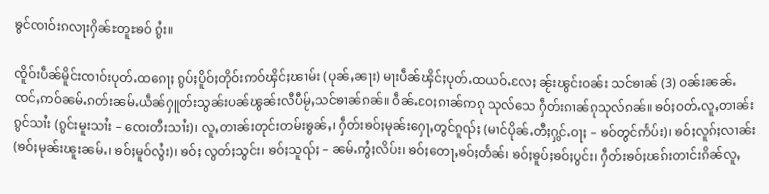ၶွင်ၸၢဝ်းၵလႃးႁိၼ်ႊတူႊၶဝ် ၵွႆး။

ၸိူဝ်းပဵၼ်မိူင်းၸၢဝ်းပုတ်ႉထၵေႃႈ ၵွပ်ႈပိူဝ်ႈတိုဝ်းဢဝ်ၾိင်ႈၽၢမ်း (ပုၼ်ႇၼႃး) မႃးပဵၼ်ၾိင်ႈပုတ်ႉထယဝ်ႉလႄႈ ၼႂ်းၽွင်းဝၼ်း သင်ၶၢၼ် (3) ဝၼ်းၼၼ်ႉ ၸင်ႇဢဝ်ၼမ်ႉၵတ်းၼမ်ႉယဵၼ်ႁူတ်းသွၼ်းပၼ်ၽွၼ်းလီပီမႂ်ႇသင်ၶၢၼ်ၵၼ်။ ဝဵၼ်ႉဝႄႈၵၢၼ်ဢၵု သုလ်သေ ႁဵတ်းၵၢၼ်ၵုသုလ်ၵၼ်။ ၶဝ်ႈဝတ်ႉလူႇတၢၼ်းၵွင်သၢႆး (ၵွင်းမူးသၢႆး – ၸေးတီးသၢႆး)၊ လူႇတၢၼ်းတုင်းတမ်းၶွၼ်ႇ၊ ႁဵတ်းၶဝ်ႈမုၼ်းႁေႃႇတွင်ၵူၺ်ႈ (မၢင်ပိုၼ်ႉတီႈႁွင်ႉဝႃႈ – ၶဝ်တွင်ဢႅပ်း)၊ ၶဝ်ႈလူၵ်ႈလၢၼ်း (ၶဝ်ႈမုၼ်းၽူးၼမ်ႉ၊ ၶဝ်ႈမူဝ်လွႆး)၊ ၶဝ်ႈ လွတ်ႈသွင်း၊ ၶဝ်ႈသူၺ်ႈ – ၼမ်ႉဢွႆႈလိပ်း၊ ၶဝ်ႈတေႃႇၶဝ်ႈတႅၼ်၊ ၶဝ်ႈၶူပ်ႈၶဝ်ႈပွင်း၊ ႁဵတ်းၶဝ်ႈၽၵ်းတၢင်းၵိၼ်လူႇ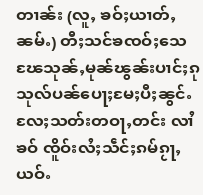တၢၼ်း (လူႇ ၶဝ်ႈယၢတ်ႇၼမ်ႉ) တီႈသင်ၶၸဝ်ႈသေ ၽႄသုၼ်ႇမုၼ်ၽွၼ်းပၢင်ႈၵုသုလ်ပၼ်ပေႃႈမႄႈပီႈၼွင်ႉလႄႈသတ်းတဝႃႇတင်း လၢႆၶဝ် ၸိူဝ်းလႆႈသဵင်ႈၵမ်ၵႂႃႇယဝ်ႉ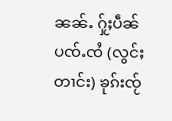ၼၼ်ႉ ႁႂ်ႈပဵၼ်ပၸ်ႉၸႆ (လွင်ႈတၢင်း) ၶုၵ်းၸႂ်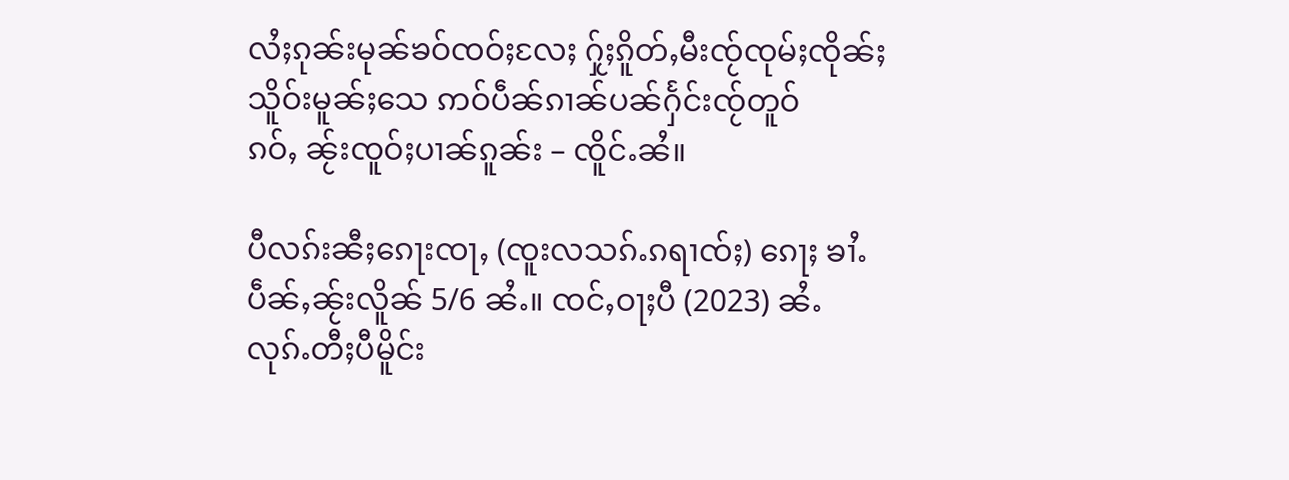လႆႈၵုၼ်းမုၼ်ၶဝ်ၸဝ်ႈလႄႈ ႁႂ်ႈၵိူတ်ႇမီးၸႂ်ၸုမ်ႈၸိုၼ်ႈ သိူဝ်းမူၼ်ႈသေ ဢဝ်ပဵၼ်ၵၢၼ်ပၼ်ႁႅင်းၸႂ်တူဝ်ၵဝ်ႇ ၼႂ်းၸူဝ်ႈပၢၼ်ၵူၼ်း – ၸိူင်ႉၼႆ။

ပီလၵ်းၼီႈၵေႃးၸႃႇ (ၸူးလသၵ်ႉၵရၢၸ်ႈ) ၵေႃႈ ၶၢႆႉပဵၼ်ႇၼႂ်းလိူၼ် 5/6 ၼႆႉ။ ၸင်ႇဝႃႈပီ (2023) ၼႆႉ လုၵ်ႉတီႈပီမိူင်း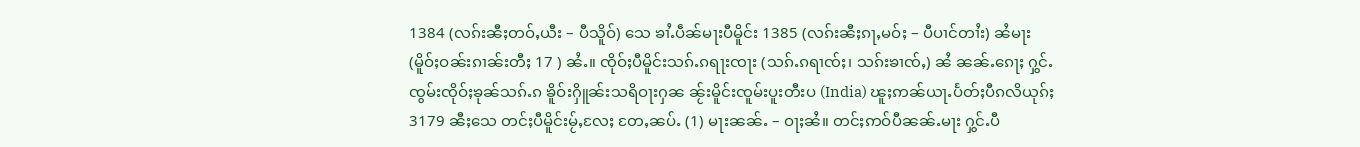1384 (လၵ်းၼီႈတဝ်ႇယီး – ပီသိူဝ်) သေ ၶၢႆႉပဵၼ်မႃးပီမိူင်း 1385 (လၵ်းၼီႈၵႃႇမဝ်ႈ – ပီပၢင်တၢႆး) ၼႆမႃး (မိူဝ်ႈဝၼ်းၵၢၼ်းတီႈ 17 ) ၼႆႉ။ ၸိုဝ်ႈပီမိူင်းသၵ်ႉၵရႃးၸႃး (သၵ်ႉၵရၢၸ်ႈ၊ သၵ်းၶၢၸ်ႇ) ၼႆ ၼၼ်ႉၵေႃႈ ႁွင်ႉၸွမ်းၸိုဝ်ႈၶုၼ်သၵ်ႉၵ ၶိူဝ်းႁိူၼ်းသရိဝႃးႁၼ ၼႂ်းမိူင်းၸူမ်းပူးတီးပ (India) ၽူႈဢၼ်ယႃႉပႅတ်ႈပီၵလိယုၵ်ႈ 3179 ၼီႈသေ တင်ႈပီမိူင်းမႂ်ႇလႄႈ တႄႇၼပ်ႉ (1) မႃးၼၼ်ႉ – ဝႃႈၼႆ။ တင်ႈဢဝ်ပီၼၼ်ႉမႃး ႁွင်ႉပီ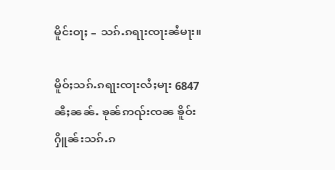မိူင်းဝႃႈ – သၵ်ႉၵရႃးၸႃးၼႆမႃး။

မိူဝ်ႈသၵ်ႉၵရႃးၸႃးလႆႈမႃး 6847 ၼီႈၼၼ်ႉ ၶုၼ်ဢၺ်းၸၼ ၶိူဝ်းႁိူၼ်းသၵ်ႉၵ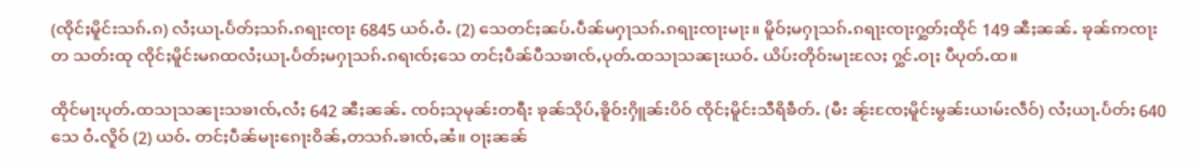(ၸိုင်ႈမိူင်းသၵ်ႉၵ) လႆႈယႃႉပႅတ်ႈသၵ်ႉၵရႃးၸႃး 6845 ယဝ်ႉဝႆႉ (2) သေတင်ႈၼပ်ႉပဵၼ်မႁႃသၵ်ႉၵရႃးၸႃးမႃး။ မိူဝ်ႈမႁႃသၵ်ႉၵရႃးၸႃးႁွတ်ႈထိုင် 149 ၼီႈၼၼ်ႉ ၶုၼ်ဢၸႃးတ သတ်းထု ၸိုင်ႈမိူင်းမၵထလႆႈယႃႉပႅတ်ႈမႁႃသၵ်ႉၵရၢၸ်ႈသေ တင်ႈပဵၼ်ပီသၶၢၸ်ႇပုတ်ႉထသႃသၼႃးယဝ်ႉ ယိပ်းတိုဝ်းမႃးလႄႈ ႁွင်ႉဝႃႈ ပီပုတ်ႉထ။

ထိုင်မႃးပုတ်ႉထသႃသၼႃးသၶၢၸ်ႇလႆႈ 642 ၼီႈၼၼ်ႉ ၸဝ်ႈသုမုၼ်းတရီး ၶုၼ်သိုပ်ႇၶိူဝ်းႁိူၼ်းပိဝ် ၸိုင်ႈမိူင်းသီရိၶဵတ်ႉ (မီး ၼႂ်းၸႄႈမိူင်းမွၼ်းယၢမ်းလဵဝ်) လႆႈယႃႉပႅတ်ႈ 640 သေ ဝႆႉလိူဝ် (2) ယဝ်ႉ တင်ႈပဵၼ်မႃးၵေႃးဝိၼ်ႇတသၵ်ႉၶၢၸ်ႇၼႆ။ ဝႃႈၼၼ်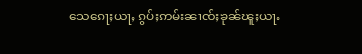သေၵေႃႈယႃႇ ၵွပ်ႈဢမ်းၼၢၸ်ႈၶုၼ်ၽူႈယႃႉ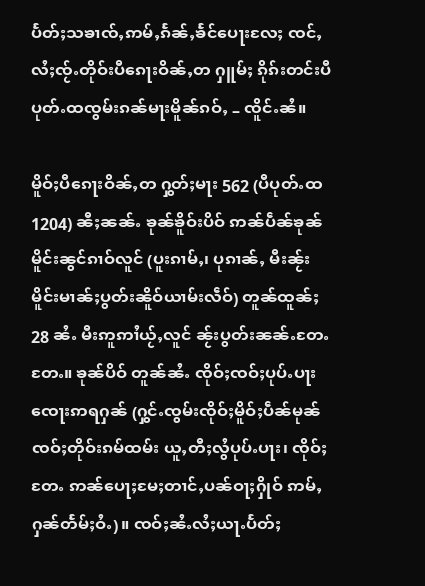ပႅတ်ႈသၶၢၸ်ႇဢမ်ႇၵႅၼ်ႇၶႅင်ပေႃးလႄႈ ၸင်ႇလႆႈၸႂ်ႉတိုဝ်းပီၵေႃးဝိၼ်ႇတ ႁူမ်ႈ ၵိုၵ်းတင်းပီပုတ်ႉထၸွမ်းၵၼ်မႃးမိူၼ်ၵဝ်ႇ – ၸိူင်ႉၼႆ။

မိူဝ်ႈပီၵေႃးဝိၼ်ႇတ ႁွတ်ႈမႃး 562 (ပီပုတ်ႉထ 1204) ၼီႈၼၼ်ႉ ၶုၼ်ၶိူဝ်းပိဝ် ဢၼ်ပဵၼ်ၶုၼ်မိူင်းၼွင်ၵၢဝ်လူင် (ပူးၵၢမ်ႇ၊ ပုၵၢၼ်ႇ မီးၼႂ်းမိူင်းမၢၼ်ႈပွတ်းၼိူဝ်ယၢမ်းလဵဝ်) တူၼ်ထူၼ်ႈ 28 ၼႆႉ မီးဢူဢၢႆယႂ်ႇလူင် ၼႂ်းပွတ်းၼၼ်ႉတႄႉတႄႉ။ ၶုၼ်ပိဝ် တူၼ်ၼႆႉ ၸိုဝ်ႈၸဝ်ႈပုပ်ႉပႃးၸေႃးဢရႁၼ် (ႁွင်ႉၸွမ်းၸိုဝ်ႈမိူဝ်ႈပဵၼ်မုၼ်ၸဝ်ႈတိုဝ်းၵမ်ထမ်း ယူႇတီႈလွႆပုပ်ႉပႃး၊ ၸိုဝ်ႈတႄႉ ဢၼ်ပေႃႈမႄႈတၢင်ႇပၼ်ဝႃႈႁိုဝ် ဢမ်ႇႁၼ်တႅမ်ႈဝႆႉ)။ ၸဝ်ႈၼႆႉလႆႈယႃႉပႅတ်ႈ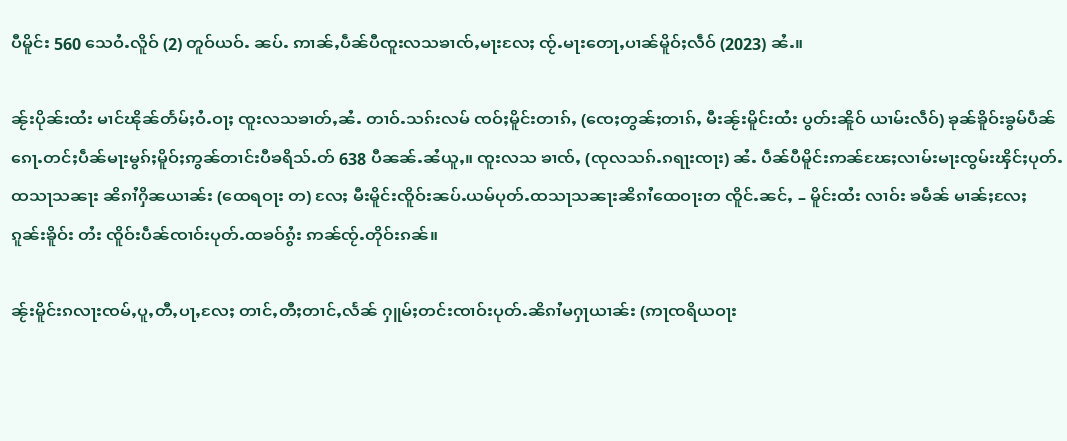ပီမိူင်း 560 သေဝႆႉလိူဝ် (2) တူဝ်ယဝ်ႉ ၼပ်ႉ ဢၢၼ်ႇပဵၼ်ပီၸူးလသၶၢၸ်ႇမႃးလႄႈ ၸႂ်ႉမႃးတေႃႇပၢၼ်မိူဝ်ႈလဵဝ် (2023) ၼႆႉ။

ၼႂ်းပိုၼ်းထႆး မၢင်ၽိုၼ်တႅမ်ႈဝႆႉဝႃႈ ၸူးလသၶၢတ်ႇၼႆႉ တၢဝ်ႉသၵ်းလမ် ၸဝ်ႈမိူင်းတၢၵ်ႇ (ၸေႈတွၼ်ႈတၢၵ်ႇ မီးၼႂ်းမိူင်းထႆး ပွတ်းၼိူဝ် ယၢမ်းလဵဝ်) ၶုၼ်ၶိူဝ်းၶွမ်ပဵၼ်ၵေႃႉတင်ႈပဵၼ်မႃးမွၵ်ႈမိူဝ်ႈဢွၼ်တၢင်းပီၶရိသ်ႉတ် 638 ပီၼၼ်ႉၼႆယူႇ။ ၸူးလသ ၶၢၸ်ႇ (ၸုလသၵ်ႉၵရႃးၸႃး) ၼႆႉ ပဵၼ်ပီမိူင်းဢၼ်ၽႄႈလၢမ်းမႃးၸွမ်းၾိင်ႈပုတ်ႉထသႃသၼႃး ၼိၵၢႆႁိၼယၢၼ်း (ထေရဝႃး တ) လႄႈ မီးမိူင်းၸိူဝ်းၼပ်ႉယမ်ပုတ်ႉထသႃသၼႃးၼိၵၢႆထေဝႃးတ ၸိူင်ႉၼင်ႇ – မိူင်းထႆး လၢဝ်း ၶမဵၼ် မၢၼ်ႈလႄႈ ၵူၼ်းၶိူဝ်း တႆး ၸိူဝ်းပဵၼ်ၸၢဝ်းပုတ်ႉထၶဝ်ၵွႆး ဢၼ်ၸႂ်ႉတိုဝ်းၵၼ်။

ၼႂ်းမိူင်းၵလႃးၸမ်ႇပူႇတီႇပႃႇလႄႈ တၢင်ႇတီႈတၢင်ႇလႅၼ် ႁူမ်ႈတင်းၸၢဝ်းပုတ်ႉၼိၵၢႆမႁႃယၢၼ်း (ဢႃၸရိယဝႃး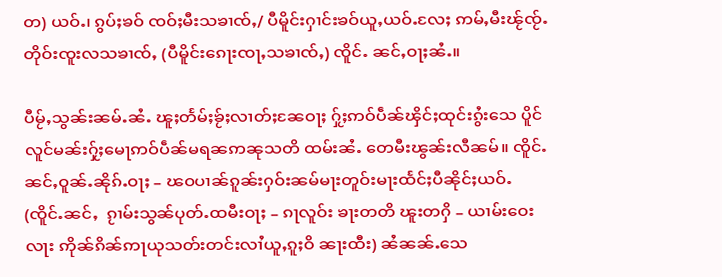တ) ယဝ်ႉ၊ ၵွပ်ႈၶဝ် ၸဝ်ႈမီးသၶၢၸ်ႇ/ ပီမိူင်းႁၢင်းၶဝ်ယူႇယဝ်ႉလႄႈ ဢမ်ႇမီးၽႂ်ၸႂ်ႉတိုဝ်းၸူးလသၶၢၸ်ႇ (ပီမိူင်းၵေႃးၸႃႇသၶၢၸ်ႇ) ၸိူင်ႉ ၼင်ႇဝႃႈၼႆႉ။

ပီမႂ်ႇသွၼ်းၼမ်ႉၼႆႉ ၽူႈတႅမ်ႈၶႂ်ႈလၢတ်ႈၼႄဝႃႈ ႁႂ်ႈဢဝ်ပဵၼ်ၾိင်ႈထုင်းၵွႆးသေ ပိူင်လူင်မၼ်းႁႂ်ႈမေႃဢဝ်ပဵၼ်မရၼဢၼုသတိ ထမ်းၼႆႉ တေမီးၽွၼ်းလီၼမ်။ ၸိူင်ႉၼင်ႇဝူၼ်ႉၼိုၵ်ႉဝႃႈ – ၽဝပၢၼ်ၵူၼ်းႁဝ်းၼမ်မႃးတူဝ်းမႃးထႅင်ႈပီၼိုင်ႈယဝ်ႉ (ၸိူင်ႉၼင်ႇ  ၵႂၢမ်းသွၼ်ပုတ်ႉထမီးဝႃႈ – ၵႃလူဝ်း ၶႃးတတိ ၽူးတႁိ – ယၢမ်းဝေးလႃး ဢိုၼ်ၵိၼ်ဢႃယုသတ်းတင်းလၢႆယူႇၵူႈဝိ ၼႃးထီး) ၼႆၼၼ်ႉသေ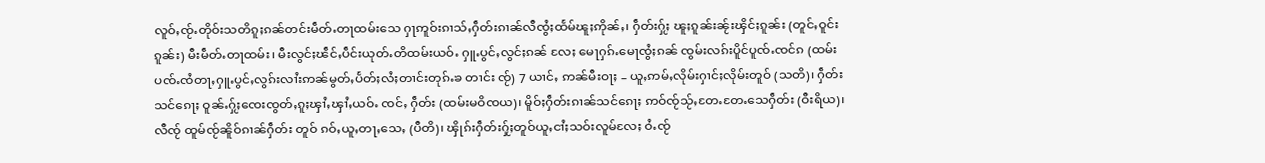လူဝ်ႇၸႂ်ႉတိုဝ်းသတိၵူႈၵၼ်တင်းမဵတ်ႉတႃထမ်းသေ ႁႃဢူဝ်းၵၢသ်ႇႁဵတ်းၵၢၼ်လီၸွႆႈထႅမ်ၽူႈဢိုၼ်ႇ၊ ႁဵတ်းႁႂ်ႈ ၽူႈၵူၼ်းၼႂ်းၾိင်ႈၵူၼ်း (တူင်ႇဝူင်းၵူၼ်း) မီးမဵတ်ႉတႃထမ်း၊ မီးလွင်ႈၽဵင်ႇပဵင်းယုတ်ႉတိထမ်းယဝ်ႉ ႁူႉပွင်ႇလွင်ႈၵၼ် လႄႈ မေႃႁၵ်ႉမေႃၸွႆႈၵၼ် ၸွမ်းလၵ်းပိူင်ပူၸ်ႉၸင်ၵ (ထမ်းပၸ်ႉၸႆတႃႇႁူႉပွင်ႇလွၵ်းလၢႆးဢၼ်မွတ်ႇပႅတ်ႈလႆႈတၢင်းတုၵ်ႉၶ တၢင်း ၸႂ်) 7 ယၢင်ႇ ဢၼ်မီးဝႃႈ – ယူႇဢမ်ႇလိုမ်းႁၢင်ႈလိုမ်းတူဝ် (သတိ)၊ ႁဵတ်းသင်ၵေႃႈ ဝူၼ်ႉႁႂ်ႈၸေးၸွတ်ႇၵူႈၾၢႆႇၾၢႆႇယဝ်ႉ ၸင်ႇ ႁဵတ်း (ထမ်းမဝိၸယ)၊ မိူဝ်ႈႁဵတ်းၵၢၼ်သင်ၵေႃႈ ဢဝ်ၸႂ်သႂ်ႇတႄႉတႄႉသေႁဵတ်း (ဝီးရိယ)၊ လီၸႂ် ထူမ်ၸႂ်ၼိူဝ်ၵၢၼ်ႁဵတ်း တူဝ် ၵဝ်ႇယူႇတႃႇသေႇ (ပီတိ)၊ ၾိုၵ်းႁဵတ်းႁႂ်ႈတူဝ်ယူႇငၢႆႈသဝ်းလူမ်လႄႈ ဝႆႉၸႂ်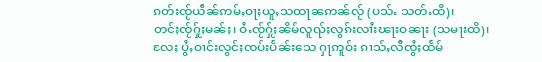ၵတ်းၸႂ်ယဵၼ်ဢမ်ႇဝႃႈယူႇသထႃၼဢၼ်လႂ် (ပသ်ႉ သတ်ႉထိ)၊ တင်ႈၸႂ်ႁႂ်ႈမၼ်ႈ၊ ဝႆႉၸႂ်ႁႂ်ႈၼိမ်လူၺ်ႈလွၵ်းလၢႆးၽႃးဝၼႃး (သမႃးထိ)၊ လႄႈ ပွႆႇဝၢင်းလွင်ႈၸပ်းပႅၼ်းသေ ႁႃဢူဝ်း ၵၢသ်ႇလီၸွႆႈထႅမ်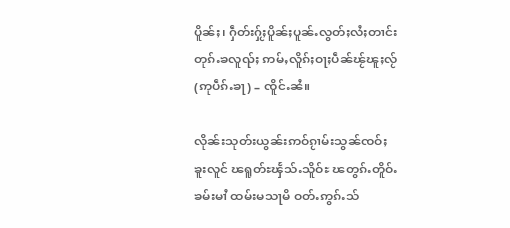ပိူၼ်ႈ၊ ႁဵတ်းႁႂ်ႈပိူၼ်ႈပူၼ်ႉလွတ်ႈလႆႈတၢင်းတုၵ်ႉၶလူၺ်ႈ ဢမ်ႇလိူၵ်ႈဝႃႈပဵၼ်ၽႂ်ၽူႈလႂ်(ဢုပဵၵ်ႉၶႃ) – ၸိူင်ႉၼႆ။

လိုၼ်းသုတ်းယွၼ်းဢဝ်ၵႂၢမ်းသွၼ်ၸဝ်ႈၶူးလူင် ၽရူတ်ႊၾႅသ်ႉသိူဝ်ႊ ၽတွၵ်ႉတိူဝ်ႉၶမ်းမၢႆ ထမ်းမသႃမိ ဝတ်ႉဢွၵ်ႉသ်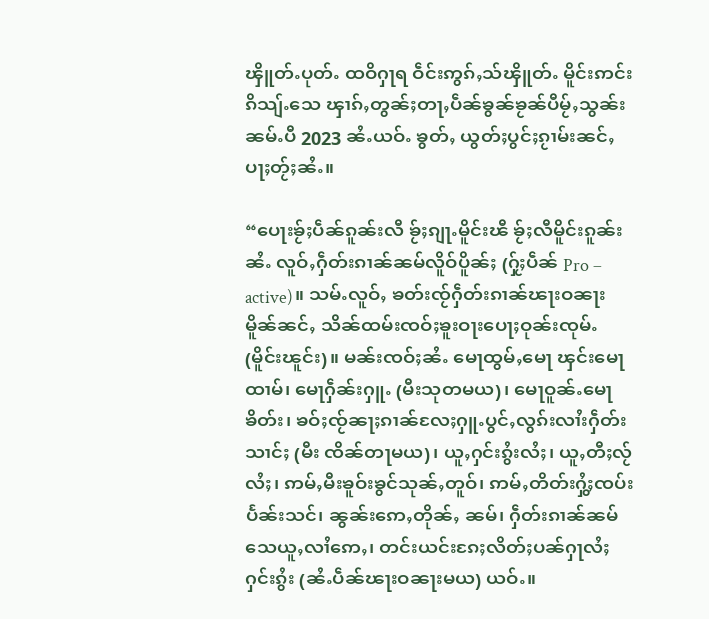ၾိူတ်ႉပုတ်ႉ ထဝိႁႃရ ဝဵင်းဢွၵ်ႇသ်ၾိူတ်ႉ မိူင်းဢင်းၵိသျ်ႉသေ ၾၢၵ်ႇတွၼ်ႈတႃႇပဵၼ်ၶွၼ်ၶႂၼ်ပီမႂ်ႇသွၼ်းၼမ်ႉပီ 2023 ၼႆႉယဝ်ႉ ၶွတ်ႇ ယွတ်ႈပွင်ႈၵႂၢမ်းၼင်ႇပႃႈတႂ်ႈၼႆႉ။

“ပေႃးၶႂ်ႈပဵၼ်ၵူၼ်းလီ ၶႂ်ႈၵျႃႉမိူင်းၽီ ၶႂ်ႈလီမိူင်းၵူၼ်းၼႆႉ လူဝ်ႇႁဵတ်းၵၢၼ်ၼမ်လိူဝ်ပိူၼ်ႈ (ႁႂ်ႈပဵၼ် Pro – active)။ သမ်ႉလူဝ်ႇ ၶတ်းၸႂ်ႁဵတ်းၵၢၼ်ၽႃးဝၼႃး မိူၼ်ၼင်ႇ သိၼ်ထမ်းၸဝ်ႈၶူးဝႃးပေႃႈဝုၼ်းၸုမ်ႉ (မိူင်းၽူင်း)။ မၼ်းၸဝ်ႈၼႆႉ မေႃထွမ်ႇမေႃ ၾင်းမေႃထၢမ်၊ မေႃႁဵၼ်းႁူႉ (မီးသုတမယ)၊ မေႃဝူၼ်ႉမေႃၶိတ်း၊ ၶဝ်ႈၸႂ်ၼႃႈၵၢၼ်လႄႈႁူႉပွင်ႇလွၵ်းလၢႆးႁဵတ်းသၢင်ႈ (မီး ၸိၼ်တႃမယ)၊ ယူႇႁင်းၵွႆးလႆႈ၊ ယူႇတီႈလႂ်လႆႈ၊ ဢမ်ႇမီးၶူဝ်းၶွင်သုၼ်ႇတူဝ်၊ ဢမ်ႇတိတ်းႁွႆႈၸပ်းပႅၼ်းသင်၊ ၼွၼ်းဢေႇတိုၼ်ႇ ၼမ်၊ ႁဵတ်းၵၢၼ်ၼမ်သေယူႇလၢႆဢေႇ၊ တင်းယင်းၵႄႈလိတ်ႈပၼ်ႁႃလႆႈႁင်းၵွႆး (ၼႆႉပဵၼ်ၽႃးဝၼႃးမယ) ယဝ်ႉ။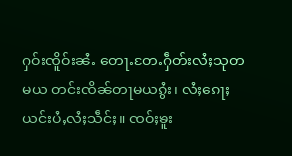ႁဝ်းၸိူဝ်းၼႆႉ တေႃႉတႄႉႁဵတ်းလႆႈသုတမယ တင်းၸိၼ်တႃမယၵွႆး၊ လႆႈၵေႃႈယင်းပႆႇလႆႈသဵင်ႈ။ ၸဝ်ႈၶူး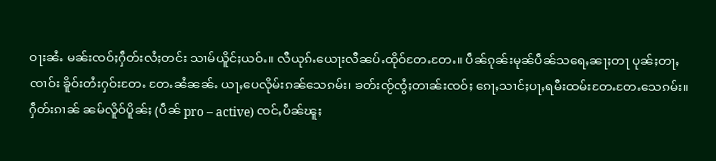ဝႃးၼႆႉ မၼ်းၸဝ်ႈႁဵတ်းလႆႈတင်း သၢမ်ယိူင်ႈယဝ်ႉ။ လီယုၵ်ႉယေႃးလီၼပ်ႉထိုဝ်တႄႉတႄႉ။ ပဵၼ်ၵုၼ်းမုၼ်ပဵၼ်သရေႇၼႃႈတႃ ပုၼ်ႈတႃႇၸၢဝ်း ၶိူဝ်းတႆးႁဝ်းတႄႉ တႄႉၼႆၼၼ်ႉ ယႃႇပေလိုမ်းၵၼ်သေၵမ်း၊ ၶတ်းၸႂ်ၸွႆႈတၢၼ်းၸဝ်ႈ ၵေႃႇသၢင်ႈပႃႇရမီးထမ်းတႄႉတႄႉသေၵမ်း။ ႁဵတ်းၵၢၼ် ၼမ်လိူဝ်ပိူၼ်ႈ (ပဵၼ် pro – active) ၸင်ႇပဵၼ်ၽူႈ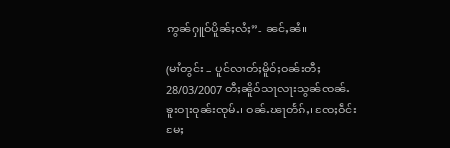ဢွၼ်ႁူဝ်ပိူၼ်ႈလႆႈ”- ၼင်ႇၼႆ။

(မၢႆတွင်း – ပူင်လၢတ်ႈမိူဝ်ႈဝၼ်းတီႈ 28/03/2007 တီႈၼိူဝ်သႃလႃးသွၼ်ၸၼ်ႉၶူးဝႃးဝုၼ်းၸုမ်ႉ၊ ဝၼ်ႉၽႃတႅၵ်ႇ၊ ၸႄႈဝဵင်းမႄႈ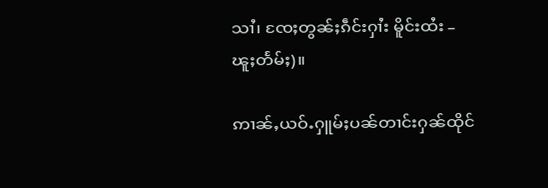သၢႆ၊ ၸႄႈတွၼ်ႈၵဵင်းႁၢႆး မိူင်းထႆး – ၽူႈတႅမ်ႈ)။

ဢၢၼ်ႇယဝ်ႉႁူမ်ႈပၼ်တၢင်းႁၼ်ထိုင်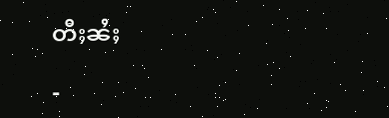တီႈၼႆႈ

-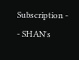Subscription -
- SHAN's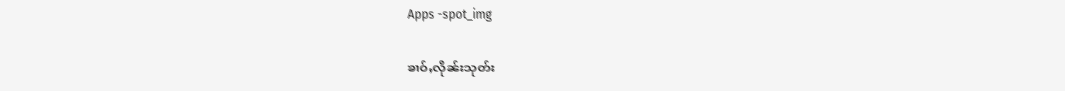Apps -spot_img

ၶၢဝ်ႇလိုၼ်းသုတ်း